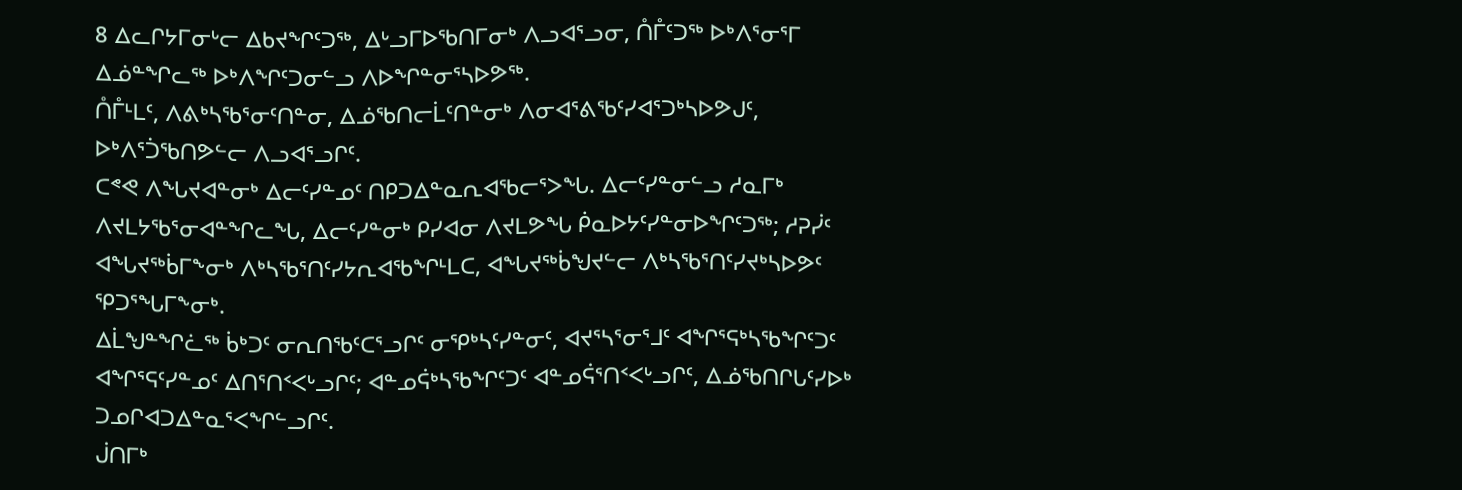8 ᐃᓚᒋᔭᒥᓂᒡᓕ ᐃᑲᔪᖏᑦᑐᖅ, ᐃᒡᓗᒥᐅᖃᑎᒥᓂᒃ ᐱᓗᐊᕐᓗᓂ, ᑍᒤᑦᑐᖅ ᐅᒃᐱᕐᓂᕐᒥ ᐃᓅᓐᖏᓚᖅ ᐅᒃᐱᖏᑦᑐᓂᓪᓗ ᐱᐅᖏᓐᓂᕐᓴᐅᕗᖅ.
ᑍᒤᒻᒪᑦ, ᐱᕕᒃᓴᖃᕐᓂᑦᑎᓐᓂ, ᐃᓅᖃᑎᓕᒫᑦᑎᓐᓂᒃ ᐱᓂᐊᕐᕕᖃᑦᓯᐊᕐᑐᒃᓴᐅᕗᒍᑦ, ᐅᒃᐱᕐᑑᖃᑎᕗᓪᓕ ᐱᓗᐊᕐᓗᒋᑦ.
ᑕᕝᕙ ᐱᖓᔪᐊᓐᓂᒃ ᐃᓕᑦᓯᓐᓄᑦ ᑎᑭᑐᐃᓐᓇᕆᐊᖃᓕᕐᐳᖓ. ᐃᓕᑦᓯᓐᓂᓪᓗ ᓱᓇᒥᒃ ᐱᔪᒪᔭᖃᕐᓂᐊᓐᖏᓚᖓ, ᐃᓕᑦᓯᓐᓂᒃ ᑭᓯᐊᓂ ᐱᔪᒪᕗᖓ ᑮᓇᐅᔭᑦᓯᓐᓂᐅᖏᑦᑐᖅ; ᓱᕈᓰᑦ ᐊᖓᔪᖅᑳᒥᖕᓂᒃ ᐱᒃᓴᖃᕐᑎᑦᓯᔭᕆᐊᖃᖏᒻᒪᑕ, ᐊᖓᔪᖅᑳᖑᔪᓪᓕ ᐱᒃᓴᖃᕐᑎᑦᓯᔪᒃᓴᐅᕗᑦ ᕿᑐᕐᖓᒥᖕᓂᒃ.
ᐃᒫᖑᓐᖏᓛᖅ ᑳᒃᑐᑦ ᓂᕆᑎᖃᑦᑕᕐᓗᒋᑦ ᓂᕿᒃᓴᑦᓯᓐᓂᑦ, ᐊᔪᕐᓴᕐᓂᕐᒧᑦ ᐊᖏᕐᕋᒃᓴᖃᖏᑦᑐᑦ ᐊᖏᕐᕋᑦᓯᓐᓄᑦ ᐃᑎᕐᑎᑉᐸᒡᓗᒋᑦ; ᐊᓐᓄᕌᒃᓴᖃᖏᑦᑐᑦ ᐊᓐᓄᕌᕐᑎᑉᐸᒡᓗᒋᑦ, ᐃᓅᖃᑎᒋᒐᑦᓯᐅᒃ ᑐᓄᒋᐊᑐᐃᓐᓇᕐᐸᖏᓪᓗᒋᑦ.
ᒎᑎᒥᒃ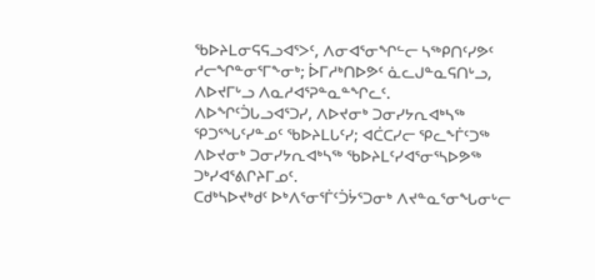ᖃᐅᔨᒪᓂᕋᕋᓗᐊᕐᐳᑦ, ᐱᓂᐊᕐᓂᖏᓪᓕ ᓴᖅᑭᑎᑦᓯᕗᑦ ᓱᓕᖏᓐᓂᕐᒥᖕᓂᒃ; ᐆᒥᓱᒃᑎᐅᕗᑦ ᓈᓚᒍᓐᓇᕋᑎᒡᓗ, ᐱᐅᔪᒥᒡᓗ ᐱᓇᓱᐊᕐᕈᓐᓇᓐᖏᓚᑦ.
ᐱᐅᖏᑦᑑᒐᓗᐊᕐᑐᓯ, ᐱᐅᔪᓂᒃ ᑐᓂᓯᔭᕆᐊᒃᓴᖅ ᕿᑐᕐᖓᑦᓯᓐᓄᑦ ᖃᐅᔨᒪᒐᑦᓯ; ᐊᑖᑕᓯᓕ ᕿᓚᖕᒦᑦᑐᖅ ᐱᐅᔪᓂᒃ ᑐᓂᓯᔭᕆᐊᒃᓴᖅ ᖃᐅᔨᒪᑦᓯᐊᕐᓂᕐᓴᐅᕗᖅ ᑐᒃᓯᐊᕐᕕᒋᔨᒥᓄᑦ.
ᑕᑯᒃᓴᐅᔪᒃᑯᑦ ᐅᒃᐱᕐᓂᕐᒦᑦᑑᔮᕐᑐᓂᒃ ᐱᔪᓐᓇᕐᓂᖓᓂᒡᓕ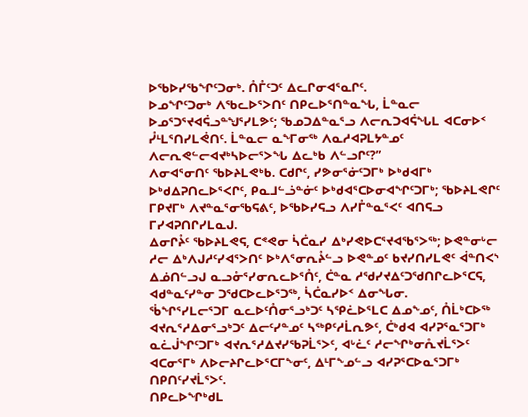ᐅᖃᐅᓯᖃᖏᑦᑐᓂᒃ. ᑍᒤᑦᑐᑦ ᐃᓚᒋᓂᐊᕐᓇᒋᑦ.
ᐅᓄᖏᑦᑐᓂᒃ ᐱᖃᓚᐅᕐᐳᑎᑦ ᑎᑭᓚᐅᕐᑎᓐᓇᖓ, ᒫᓐᓇᓕ ᐅᓄᕐᑐᕐᔪᐊᕌᓗᓐᖑᕐᓯᒪᕗᑦ; ᖃᓄᑐᐃᓐᓇᕐᓗ ᐱᓕᕆᑐᐊᕌᖓᒪ ᐊᑕᓂᐅᑉ ᓮᒻᒪᕐᑎᓯᒪᕚᑎᑦ. ᒫᓐᓇᓕ ᓇᖕᒥᓂᖅ ᐱᓇᓱᐊᕈᒪᔭᓐᓄᑦ ᐱᓕᕆᕙᓪᓕᐊᔪᒃᓴᐅᓕᕐᐳᖓ ᐃᓚᒃᑲ ᐱᓪᓗᒋᑦ?”
ᐱᓂᐊᕐᓂᑎᑦ ᖃᐅᔨᒪᕙᒃᑲ. ᑕᑯᒋᑦ, ᓯᕗᓂᕐᓃᑦᑐᒥᒃ ᐅᒃᑯᐊᒥᒃ ᐅᒃᑯᐃᕈᑎᓚᐅᕐᐸᒋᑦ, ᑭᓇᒧᓪᓘᓐᓃᑦ ᐅᒃᑯᐊᕐᑕᐅᓂᐊᖏᑦᑐᒥᒃ; ᖃᐅᔨᒪᕙᒋᑦ ᒥᑭᔪᒥᒃ ᐱᔪᓐᓇᕐᓂᖃᕋᕕᑦ, ᐅᖃᐅᓯᕋᓗ ᐱᓯᒤᓐᓇᕐᐸᑦ ᐊᑎᕋᓗ ᒥᓯᐊᕈᑎᒋᓯᒪᓇᒍ.
ᐃᓂᒋᔧᑦ ᖃᐅᔨᒪᕙᕋ, ᑕᕝᕙᓂ ᓵᑖᓇᓯ ᐃᒃᓯᕙᐅᑕᕐᔪᐊᖃᕐᐳᖅ; ᐅᕙᓐᓂᒡᓕ ᓱᓕ ᐃᒃᐱᒍᓱᑦᓯᐊᕐᐳᑎᑦ ᐅᒃᐱᕐᓂᕆᔧᓪᓗ ᐅᕙᓐᓄᑦ ᑲᔪᓯᑎᓯᒪᕙᑦ ᐋᓐᑎᐸᔅ ᐃᓅᑎᓪᓗᒍ ᓇᓗᓁᕐᓯᓂᕆᓚᐅᕐᑍᑦ, ᑖᓐᓇ ᓱᖁᓯᔪᐃᑦᑐᖁᑎᒋᓚᐅᕐᑕᕋ, ᐊᑯᓐᓇᑦᓯᓐᓂ ᑐᖁᑕᐅᓚᐅᕐᑐᖅ, ᓵᑖᓇᓯᐅᑉ ᐃᓂᖓᓂ.
ᖄᖏᕐᓯᒪᓕᕐᑐᒥ ᓇᓚᐅᑦᑍᓂᕐᓗᒃᑐᑦ ᓴᕿᓛᐅᕐᒪᑕ ᐃᓄᖕᓄᑦ, ᑍᒫᒃᑕᐅᖅ ᐊᔪᕆᕐᓱᐃᓂᕐᓗᒃᑐᑦ ᐃᓕᑦᓯᓐᓄᑦ ᓴᖅᑭᑦᓱᒫᕆᕗᑦ, ᑖᒃᑯᐊ ᐊᓯᕈᕐᓇᕐᑐᒥᒃ ᓇᓛᒎᖏᑦᑐᒥᒃ ᐊᔪᕆᕐᓱᐃᔪᓯᖃᕈᒫᕐᐳᑦ, ᐊᒡᓛᑦ ᓱᓕᖏᒃᓂᕅᔪᒫᕐᐳᑦ ᐊᑕᓂᕐᒥᒃ ᐱᐅᓕᔨᒋᓚᐅᕐᑕᒥᖕᓂᑦ, ᐃᒻᒥᖕᓄᓪᓗ ᐊᓯᕈᕐᑕᐅᓇᕐᑐᒥᒃ ᑎᑭᑎᑦᓯᔪᒫᕐᐳᑦ.
ᑎᑭᓚᐅᖏᒃᑯᒪ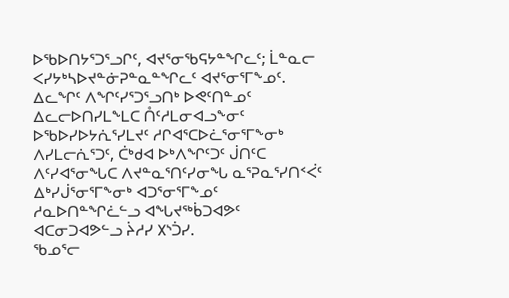ᐅᖃᐅᑎᔭᕐᑐᕐᓗᒋᑦ, ᐊᔪᕐᓂᖃᕋᔭᓐᖏᓚᑦ; ᒫᓐᓇᓕ ᐸᓯᔭᒃᓴᐅᔪᓐᓃᕈᓐᓇᓐᖏᓚᑦ ᐊᔪᕐᓂᕐᒥᖕᓄᑦ.
ᐃᓚᖏᑦ ᐱᖏᑦᓯᕐᑐᕐᓗᑎᒃ ᐅᕙᑦᑎᓐᓄᑦ ᐃᓚᓕᐅᑎᓯᒪᖕᒪᑕ ᑍᑦᓱᒪᓂᐊᓗᖕᓂᑦ ᐅᖃᐅᓯᐅᔭᕇᕐᓯᒪᔪᑦ ᓱᒋᐊᕐᑕᐅᓛᕐᓂᕐᒥᖕᓂᒃ ᐱᓯᒪᓕᕇᕐᑐᑦ, ᑖᒃᑯᐊ ᐅᒃᐱᖏᑦᑐᑦ ᒎᑎᑦᑕ ᐱᑦᓯᐊᕐᓂᖓᑕ ᐱᔪᓐᓇᕐᑎᑦᓯᓂᖓ ᓇᕐᕈᓇᕐᓯᑎᑉᐹᑦ ᐃᒃᓯᒎᕐᓂᕐᒥᖕᓂᒃ ᐊᑐᕐᓂᕐᒥᖕᓄᑦ ᓱᓇᐅᑎᓐᖏᓛᓪᓗ ᐊᖓᔪᖅᑳᑐᐊᕗᑦ ᐊᑕᓂᑐᐊᕗᓪᓗ ᔩᓱᓯ ᙭ᔅᑑᓯ.
ᖃᓄᕐᓕ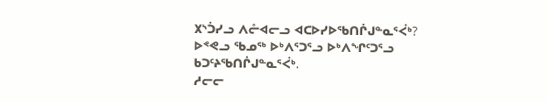᙭ᔅᑑᓯᓗ ᐱᓔᐊᓕᓗ ᐊᑕᐅᓯᐅᖃᑎᒌᒍᓐᓇᕐᐹᒃ? ᐅᕝᕙᓗ ᖃᓄᖅ ᐅᒃᐱᕐᑐᕐᓗ ᐅᒃᐱᖏᑦᑐᕐᓗ ᑲᑐᑦᔨᖃᑎᒌᒍᓐᓇᕐᐹᒃ.
ᓱᓕᓕ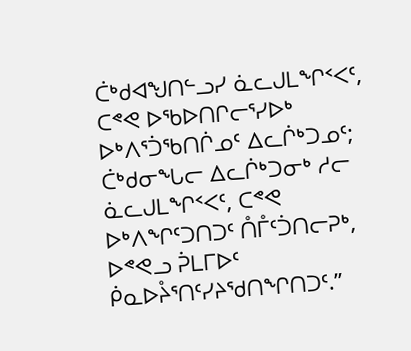ᑖᒃᑯᐊᖑᑎᓪᓗᓯ ᓈᓚᒍᒪᖏᑉᐸᑦ, ᑕᕝᕙ ᐅᖃᐅᑎᒋᓕᕐᓯᐅᒃ ᐅᒃᐱᕐᑑᖃᑎᒌᓄᑦ ᐃᓚᒌᒃᑐᓄᑦ; ᑖᒃᑯᓂᖓᓕ ᐃᓚᒌᒃᑐᓂᒃ ᓱᓕ ᓈᓚᒍᒪᖏᑉᐸᑦ, ᑕᕝᕙ ᐅᒃᐱᖏᑦᑐᑎᑐᑦ ᑍᒤᑦᑑᑎᓕᕈᒃ, ᐅᕝᕙᓗ ᕉᒪᒥᐅᑦ ᑮᓇᐅᔧᕐᑎᑦᓯᔨᖁᑎᖏᑎᑐᑦ.”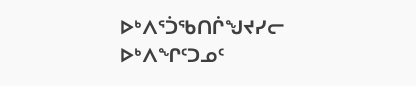ᐅᒃᐱᕐᑑᖃᑎᒌᖑᔪᓯᓕ ᐅᒃᐱᖏᑦᑐᓄᑦ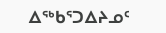ᐃᖅᑲᕐᑐᐃᔨᓄᑦ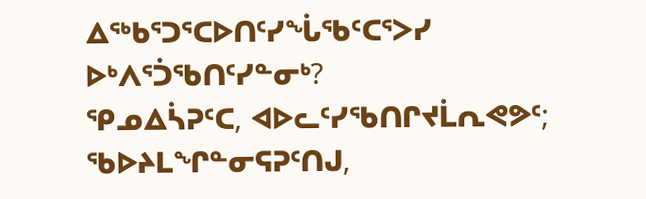ᐃᖅᑲᕐᑐᕐᑕᐅᑎᑦᓯᖔᖃᑦᑕᕐᐳᓯ ᐅᒃᐱᕐᑑᖃᑎᑦᓯᓐᓂᒃ?
ᕿᓄᐃᓵᕈᑦᑕ, ᐊᐅᓚᑦᓯᖃᑎᒋᔪᒫᕆᕙᕗᑦ; ᖃᐅᔨᒪᖏᓐᓂᕋᕈᑦᑎᒍ,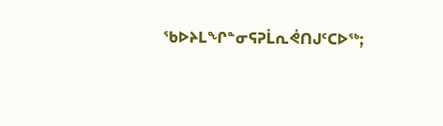ᖃᐅᔨᒪᖏᓐᓂᕋᕈᒫᕆᕚᑎᒍᑦᑕᐅᖅ;